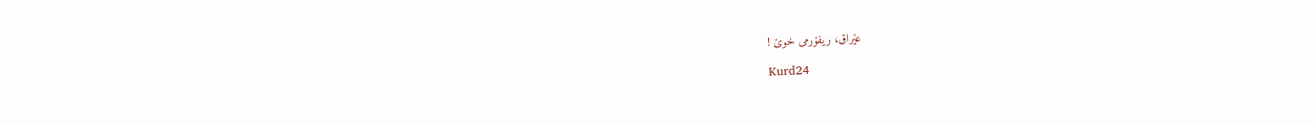عێراق، ریفۆرمی خوێ !

Kurd24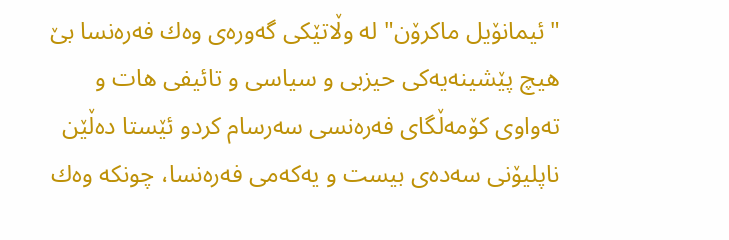"ئیمانۆیل ماكرۆن" له‌ وڵاتێكی گه‌وره‌ی وه‌ك فه‌ره‌نسا بێ هیچ پێشینه‌یه‌كی حیزبی و سیاسی و تائیفی هات و ته‌واوی كۆمه‌ڵگای فه‌ره‌نسی سه‌رسام كردو ئێستا ده‌ڵێن ناپلیۆنی سه‌ده‌ی بیست و یه‌كه‌می فه‌ره‌نسا، چونكه‌ وه‌ك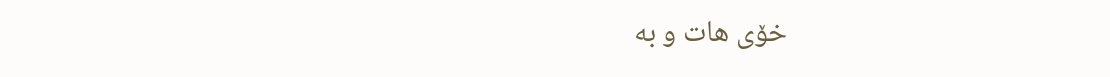خۆی هات و به‌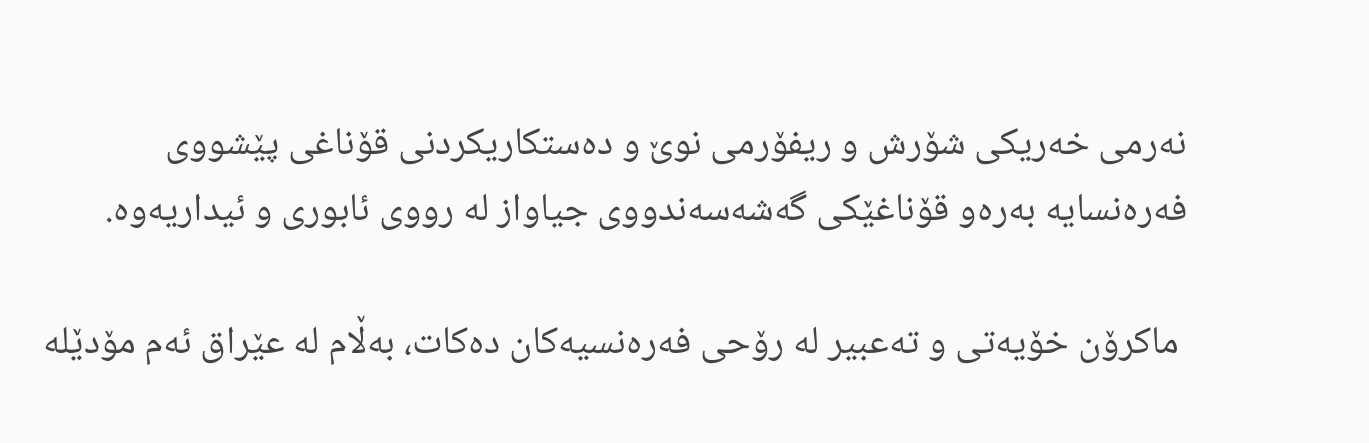نه‌رمی خه‌ریكی شۆرش و ریفۆرمی نوێ و ده‌ستكاریكردنی قۆناغی پێشووی فه‌ره‌نسایه‌ به‌ره‌و قۆناغێكی گه‌شه‌سه‌ندووی جیاواز له‌ رووی ئابوری و ئیداریه‌وه‌.

 ماكرۆن خۆیه‌تی و ته‌عبیر له‌ رۆحی فه‌ره‌نسیه‌كان ده‌كات، به‌ڵام له‌ عێراق ئه‌م مۆدێله‌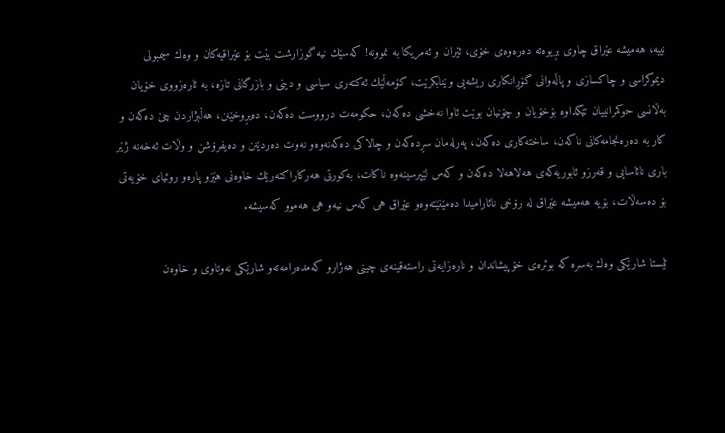نییه‌، هه‌میشه‌ عێراق چاوی بڕیوه‌ته‌ ده‌ره‌وه‌ی خۆی، ئێران و ئه‌مریكا به‌ نموونه‌! كه‌سێك نیه‌ گوزارشت بێت بۆ عێراقیه‌كان و وه‌ك سیمبولی دیموكراسی و چاكسازی و پاڵه‌وانی گۆڕانكاری ریشه‌یی وێنابكرێت، كۆمه‌ڵێك ئه‌كته‌ری سیاسی و دینی و بازرگانی تازه‌، به‌ ئاره‌زووی خۆیان به‌ڵانسی حوكمرانییان تێكداوه‌ بۆخۆیان و چۆنیان بوێت ئاوا نه‌خشی ده‌كه‌ن، حكومه‌ت درووست ده‌كه‌ن، ده‌یڕوخێنن، هه‌ڵبژاردن چێ ده‌كه‌ن و كار به‌ ده‌ره‌نجامه‌كانی ناكه‌ن، ساخته‌كاری ده‌كه‌ن، په‌رله‌مان سڕده‌كه‌ن و چالاكی ده‌كه‌نه‌وه‌و نه‌وت ده‌ردێنن و ده‌یفرۆشن و وڵات ئه‌خه‌نه‌ ژێر باری نائاسایی و قه‌رزو ئابوریه‌كه‌ی هه‌لاهه‌لا ده‌كه‌ن و كه‌س لێپرسینه‌وه‌ ناكات، به‌كورتی هه‌ركاراكته‌رێك خاوه‌نی هێزو پاره‌و روئیای خۆیه‌تی بۆ ده‌سه‌ڵات، بۆیه‌ هه‌میشه‌ عێراق له‌ رۆخی نائارامیدا ده‌مێنێته‌وه‌و عێراق هی كه‌س نیه‌و هی هه‌موو كه‌سیشه‌.

ئێستا شارێكی وه‌ك به‌سره‌ كه‌ بوئره‌ی خۆپیشاندان و ناره‌زایه‌تی راسته‌قینه‌ی چینی هه‌ژارو كه‌مده‌رامه‌ته‌و شارێكی نه‌وتاوی و خاوه‌ن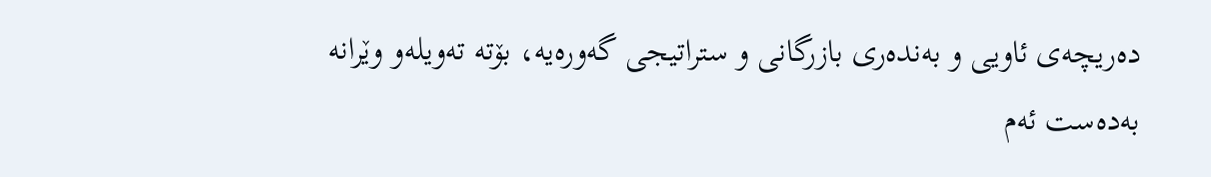ده‌ریچه‌ی ئاویی و به‌نده‌ری بازرگانی و ستراتیجی گه‌وره‌یه‌، بۆته‌ ته‌ویله‌و وێرانه‌ به‌ده‌ست ئه‌م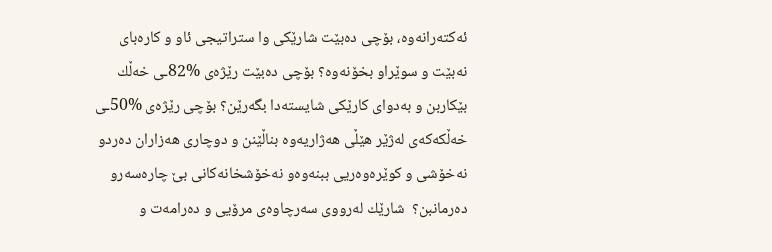ئه‌كته‌رانه‌وه‌، بۆچی ده‌بێت شارێكی وا ستراتیجی ئاو و كاره‌بای نه‌بێت و سوێراو بخۆنه‌وه‌؟ بۆچی ده‌بێت رێژه‌ی %82ـی خه‌ڵك بێكاربن و به‌دوای كارێكی شایسته‌دا بگه‌رێن؟ بۆچی رێژه‌ی %50ـی خه‌ڵكه‌كه‌ی له‌ژێر هێڵی هه‌ژاریه‌وه‌ بناڵێنن و دوچاری هه‌زاران ده‌ردو نه‌خۆشی و كوێره‌وه‌ریی ببنه‌وه‌و نه‌خۆشخانه‌كانی بێ چاره‌سه‌رو ده‌رمانبن؟  شارێك له‌رووی سه‌رچاوه‌ی مرۆیی و ده‌رامه‌ت و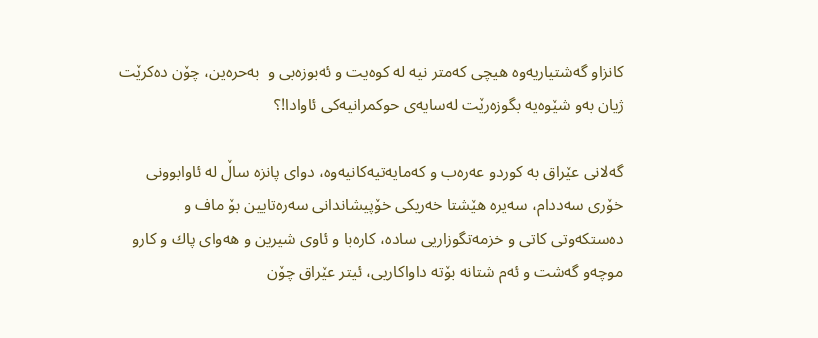كانزاو گه‌شتیاریه‌وه‌ هیچی كه‌متر نیه‌ له‌ كوه‌یت و ئه‌بوزه‌بی و  به‌حره‌ین، چۆن ده‌كرێت ژیان به‌و شێوه‌یه‌ بگوزه‌رێت له‌سایه‌ی حوكمرانیه‌كی ئاوادا!؟

گه‌لانی عێراق به‌ كوردو عه‌ره‌ب و كه‌مایه‌تیه‌كانیه‌وه‌، دوای پانزه ‌ساڵ له‌ ئاوابوونی خۆری سه‌ددام، سه‌یره‌ هێشتا خه‌ریكی خۆپیشاندانی سه‌ره‌تایین بۆ ماف و ده‌ستكه‌وتی كاتی و خزمه‌تگوزاریی ساده‌، كاره‌با و ئاوی شیرین و هه‌وای پاك و كارو موچه‌و گه‌شت و ئه‌م شتانه‌ بۆته‌ داواكاریی، ئیتر عێراق چۆن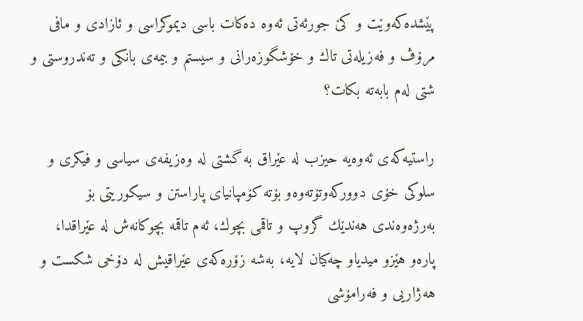پێشده‌كه‌وێت و كێ جورئه‌تی ئه‌وه‌ ده‌كات باسی دیموكراسی و ئازادی و مافی مرۆڤ و فه‌زیله‌تی تاك و خۆشگوزه‌رانی و سیستم و بیمه‌ی بانكی و ته‌ندروستی و شتی له‌م بابه‌ته‌ بكات؟

راستیه‌كه‌ی ئه‌وه‌یه‌ حیزب له‌ عێراق به‌ گشتی له‌ وه‌زیفه‌ی سیاسی و فیكری و سلوكی خۆی دووركه‌وتۆته‌وه‌و بۆته‌ كۆمپانیای پاراستن و سیكوریتی بۆ به‌رژه‌وه‌ندی هه‌ندێك گروپ و تاقمی بچوك، ئه‌م تاقمه‌ بچوكانه‌ش له‌ عێراقدا، پاره‌و هێزو میدیاو چه‌كیان لایه‌، به‌شه‌ زۆره‌كه‌ی عێراقیش له‌ دۆخی شكست و هه‌ژاریی و فه‌رامۆشی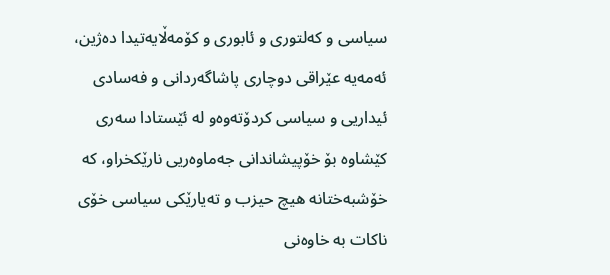سیاسی و كه‌لتوری و ئابوری و كۆمه‌ڵایه‌تیدا ده‌ژین، ئه‌مه‌یه‌ عێراقی دوچاری پاشاگه‌ردانی و فه‌سادی ئیداریی و سیاسی كردۆته‌وه‌و له‌ ئێستادا سه‌ری كێشاوه‌ بۆ خۆپیشاندانی جه‌ماوه‌ریی نارێكخراو، كه‌ خۆشبه‌ختانه‌ هیچ حیزب و ته‌یارێكی سیاسی خۆی ناكات به‌ خاوه‌نی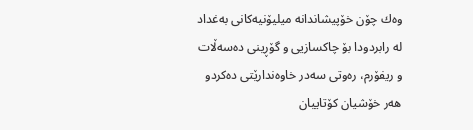وه‌ك چۆن خۆپیشاندانه‌ میلیۆنیه‌كانی به‌غداد له‌ رابردودا بۆ چاكسازیی و گۆڕینی ده‌سه‌ڵات و ریفۆرم، ره‌وتی سه‌در خاوه‌ندارێتی ده‌كردو هه‌ر خۆشیان كۆتاییان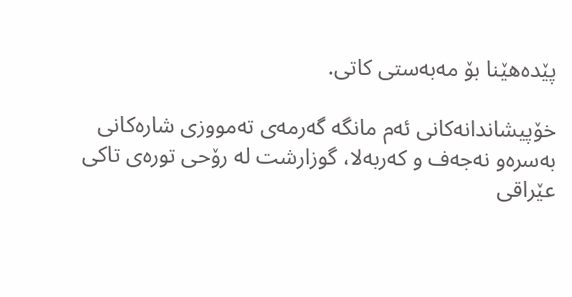پێده‌هێنا بۆ مه‌به‌ستی كاتی.

خۆپیشاندانه‌كانی ئه‌م مانگه‌ گه‌رمه‌ی ته‌مووزی شاره‌كانی به‌سره‌و نه‌جه‌ف و كه‌ربه‌لا، گوزارشت له‌ رۆحی توره‌ی تاكی عێراقی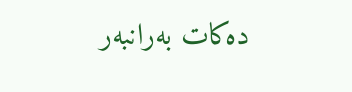ده‌كات به‌رانبه‌ر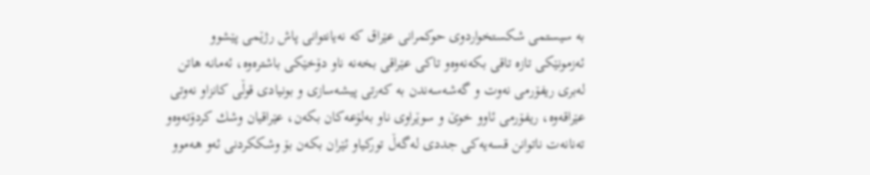به‌ سیستمی شكستخواردوی حوكمرانی عێراق كه‌ نه‌یانتوانی پاش رژێمی پێشوو ئه‌زمونێكی تازه‌ تاقی بكه‌نه‌وه‌و تاكی عێراقی بخه‌نه‌ ناو دۆخێكی باشتره‌وه‌، ئه‌مانه‌ هاتن له‌بری ریفۆرمی نه‌وت و گه‌شه‌سه‌ندن به‌ كه‌رتی پیشه‌سازی و بونیادی قوڵی كانزاو نه‌وتی عێراقه‌وه‌، ریفۆرمی ئاوو خوێ و سوێراوی ناو به‌لۆعه‌كان بكه‌ن، عێراقیان وشك كردۆته‌وه‌و ته‌نانه‌ت ناتوانن قسه‌یه‌كی جددی له‌گه‌ڵ توركیاو ئێران بكه‌ن بۆ وشككردنی ئه‌و هه‌موو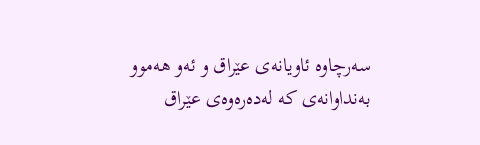سه‌رچاوه‌ ئاویانه‌ی عێراق و ئه‌و هه‌موو به‌نداوانه‌ی كه‌ له‌ده‌ره‌وه‌ی عێراق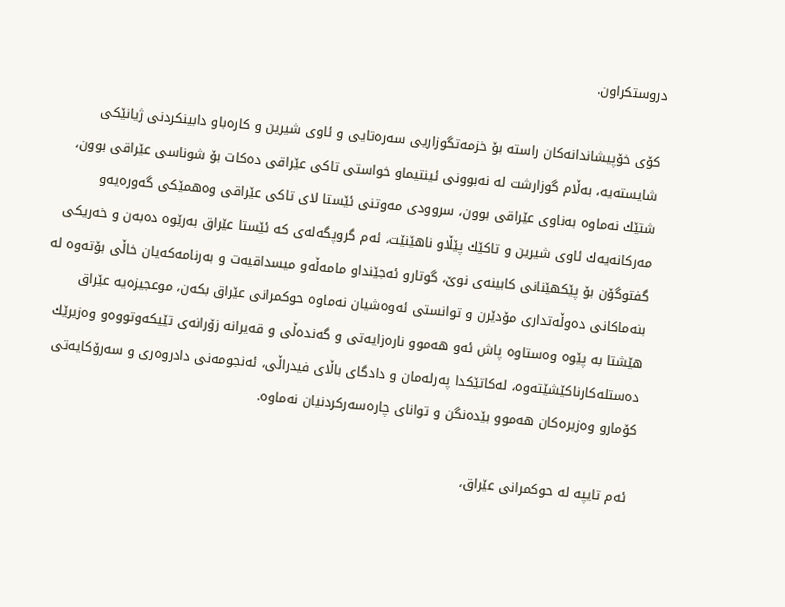دروستكراون.

كۆی خۆپیشاندانه‌كان راسته‌ بۆ خزمه‌تگوزاریی سه‌ره‌تایی و ئاوی شیرین و كاره‌باو دابینكردنی ژیانێكی شایسته‌یه‌، به‌ڵام گوزارشت له‌ نه‌بوونی ئینتیماو خواستی تاكی عێراقی ده‌كات بۆ شوناسی عێراقی بوون، شتێك نه‌ماوه‌ به‌ناوی عێراقی بوون، سروودی مه‌وتنی ئێستا لای تاكی عێراقی وه‌همێكی گه‌وره‌یه‌و مه‌ركانه‌یه‌ك ئاوی شیرین و تاكێك پێڵاو ناهێنێت، ئه‌م گروپگه‌له‌ی كه‌ ئێستا عێراق به‌رێوه‌ ده‌به‌ن و خه‌ریكی گفتوگۆن بۆ پێكهێنانی كابینه‌ی نوێ، گوتارو ئه‌جێنداو مامه‌ڵه‌و میسداقیه‌ت و به‌رنامه‌كه‌یان خاڵی بۆته‌وه‌ له‌ بنه‌ماكانی ده‌وڵه‌تداری مۆدێرن و توانستی ئه‌وه‌شیان نه‌ماوه‌ حوكمرانی عێراق بكه‌ن، موعجیزه‌یه‌ عێراق هێشتا به‌ پێوه‌ وه‌ستاوه‌ پاش ئه‌و هه‌موو ناره‌زایه‌تی و گه‌نده‌ڵی و قه‌یرانه‌ زۆرانه‌ی تێیكه‌وتووه‌و وه‌زیرێك ده‌ستله‌كارناكێشێته‌وه‌، له‌كاتێكدا په‌رله‌مان و دادگای باڵای فیدراڵی، ئه‌نجومه‌نی دادروه‌ری و سه‌رۆكایه‌تی كۆمارو وه‌زیره‌كان هه‌موو بێده‌نگن و توانای چاره‌سه‌ركردنیان نه‌ماوه‌.

 ئه‌م تایپه‌ له‌ حوكمرانی عێراق،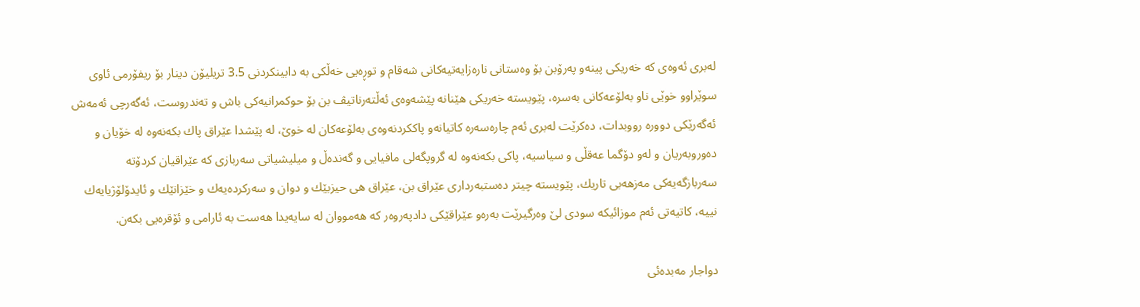له‌بری ئه‌وه‌ی كه‌ خه‌ریكی پینه‌و په‌رۆبن بۆ وه‌ستانی ناره‌زایه‌تیه‌كانی شه‌قام و توڕه‌یی خه‌ڵكی به‌ دابینكردنی 3.5 تریلیۆن دینار بۆ ریفۆرمی ئاوی سوێراوو خوێی ناو به‌لۆعه‌كانی به‌سره‌، پێویسته‌ خه‌ریكی هێنانه ‌پێشه‌وه‌ی ئه‌ڵته‌رناتیڤ بن بۆ حوكمرانیه‌كی باش و ته‌ندروست، ئه‌گه‌رچی ئه‌مه‌ش ئه‌گه‌رێكی دووره‌ رووبدات، ده‌كرێت له‌بری ئه‌م چاره‌سه‌ره‌ كاتیانه‌و پاككردنه‌وه‌ی به‌لۆعه‌كان له‌ خوێ، له‌ پێشدا عێراق پاك بكه‌نه‌وه‌ له‌ خۆیان و ده‌وروبه‌ریان و له‌و دۆگما عه‌قڵی و سیاسیه‌، پاكی بكه‌نه‌وه‌ له‌ گروپگه‌لی مافیایی و گه‌نده‌ڵ و میلیشیاتی سه‌ربازی كه‌ عێراقیان كردۆته‌ سه‌ربازگه‌یه‌كی مه‌زهه‌بی تاریك، پێویسته‌ چیتر ده‌ستبه‌رداری عێراق بن، عێراق هی حیزبێك و دوان و سه‌ركرده‌یه‌ك و خێزانێك و ئایدۆلۆژیایه‌ك نییه‌، كاتیه‌تی ئه‌م موزائیكه‌ سودی لێ وه‌رگیرێت به‌ره‌و عێراقێكی دادپه‌روه‌ر كه‌ هه‌مووان له‌ سایه‌یدا هه‌ست به‌ ئارامی و ئۆقره‌یی بكه‌ن.

دواجار مه‌بده‌ئی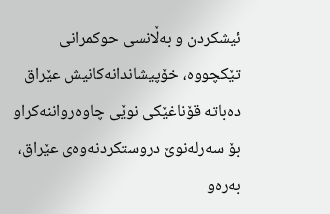ئیشكردن و به‌ڵانسی حوكمرانی تێكچووه‌، خۆپیشاندانه‌كانیش عێراق ده‌باته‌ قۆناغێكی نوێی چاوه‌رواننه‌كراو بۆ سه‌رله‌نوێ دروستكردنه‌وه‌ی عێراق، به‌ره‌و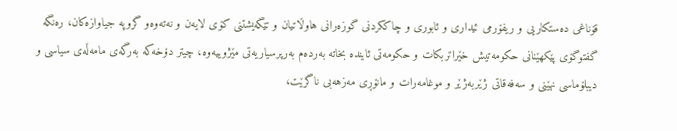قۆناغی ده‌ستكاریی و ریفۆرمی ئیداری و ئابوری و چاككردنی گوزه‌رانی هاوڵاتیان و تێگه‌یشتنی كۆی لایه‌ن و نه‌ته‌وه‌و گروپه‌ جیاوازه‌كان، ره‌نگه‌ گفتوگۆی پێكهێنانی حكومه‌تیش خێراتربكات و حكومه‌تی ئاینده‌ بخاته‌ به‌رده‌م به‌رپرسیاریه‌تی مێژوییه‌وه‌، چیتر دۆخه‌كه‌ به‌رگه‌ی مامه‌ڵه‌ی سیاسی و دیبلۆماسی نهێنی و سه‌فه‌قاتی ژێربه‌ژێر و موغامه‌رات و مانۆڕی مه‌زهه‌بی ناگرێت،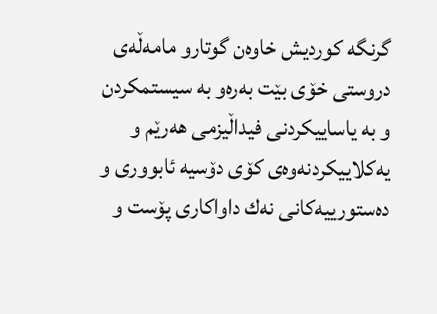گرنگه‌ كوردیش خاوه‌ن گوتارو مامه‌ڵه‌ی دروستی خۆی بێت به‌ره‌و به‌ سیستمكردن و به‌ یاساییكردنی فیداڵیزمی هه‌رێم و یه‌كلاییكردنه‌وه‌ی كۆی دۆسیه‌ ئابووری و ده‌ستورییه‌كانی نه‌ك داواكاری پۆست و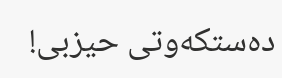ده‌ستكه‌وتی حیزبی!